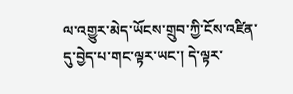ལ་འགྱུར་མེད་ཡོངས་གྲུབ་ཀྱི་ངོས་འཛིན་དུ་བྱེད་པ་གང་ལྟར་ཡང་། དེ་ལྟར་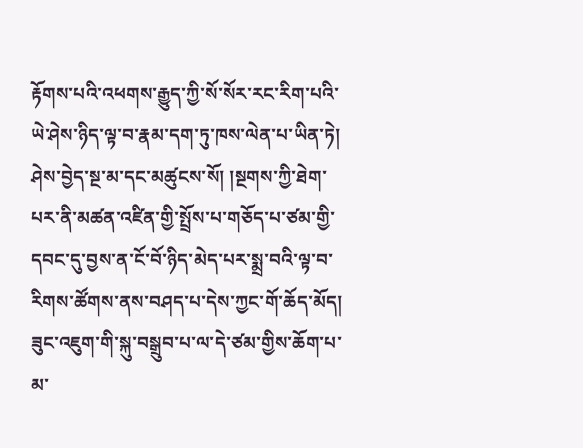རྟོགས་པའི་འཕགས་རྒྱུད་ཀྱི་སོ་སོར་རང་རིག་པའི་ཡེ་ཤེས་ཉིད་ལྟ་བ་རྣམ་དག་ཏུ་ཁས་ལེན་པ་ཡིན་ཏེ། ཤེས་བྱེད་སྔ་མ་དང་མཚུངས་སོ། །སྔགས་ཀྱི་ཐེག་པར་ནི་མཚན་འཛིན་གྱི་སྤྲོས་པ་གཅོད་པ་ཙམ་གྱི་དབང་དུ་བྱས་ན་ངོ་བོ་ཉིད་མེད་པར་སྨྲ་བའི་ལྟ་བ་རིགས་ཚོགས་ནས་བཤད་པ་དེས་ཀྱང་གོ་ཆོད་མོད། ཟུང་འཇུག་གི་སྐུ་བསྒྲུབ་པ་ལ་དེ་ཙམ་གྱིས་ཆོག་པ་མ་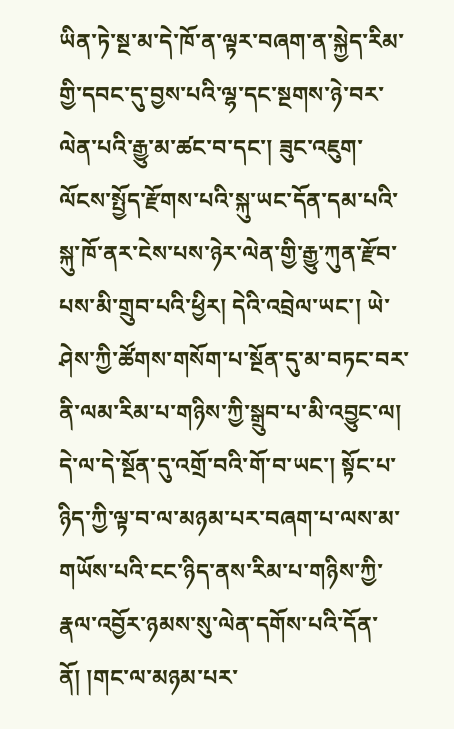ཡིན་ཏེ་སྔ་མ་དེ་ཁོ་ན་ལྟར་བཞག་ན་སྐྱེད་རིམ་གྱི་དབང་དུ་བྱས་པའི་ལྷ་དང་སྔགས་ཉེ་བར་ལེན་པའི་རྒྱུ་མ་ཚང་བ་དང་། ཟུང་འཇུག་ལོངས་སྤྱོད་རྫོགས་པའི་སྐུ་ཡང་དོན་དམ་པའི་སྐུ་ཁོ་ནར་ངེས་པས་ཉེར་ལེན་གྱི་རྒྱུ་ཀུན་རྫོབ་པས་མི་གྲུབ་པའི་ཕྱིར། དེའི་འབྲེལ་ཡང་། ཡེ་ཤེས་ཀྱི་ཚོགས་གསོག་པ་སྔོན་དུ་མ་བཏང་བར་ནི་ལམ་རིམ་པ་གཉིས་ཀྱི་སྒྲུབ་པ་མི་འབྱུང་ལ། དེ་ལ་དེ་སྔོན་དུ་འགྲོ་བའི་གོ་བ་ཡང་། སྟོང་པ་ཉིད་ཀྱི་ལྟ་བ་ལ་མཉམ་པར་བཞག་པ་ལས་མ་གཡོས་པའི་ངང་ཉིད་ནས་རིམ་པ་གཉིས་ཀྱི་རྣལ་འབྱོར་ཉམས་སུ་ལེན་དགོས་པའི་དོན་ནོ། །གང་ལ་མཉམ་པར་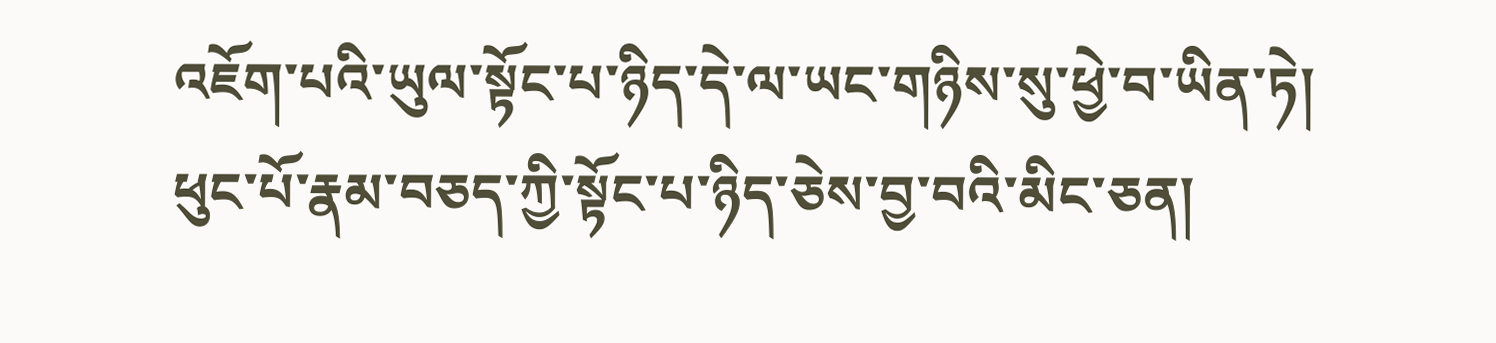འཇོག་པའི་ཡུལ་སྟོང་པ་ཉིད་དེ་ལ་ཡང་གཉིས་སུ་ཕྱེ་བ་ཡིན་ཏེ། ཕུང་པོ་རྣམ་བཅད་ཀྱི་སྟོང་པ་ཉིད་ཅེས་བྱ་བའི་མིང་ཅན།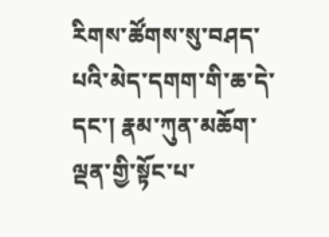རིགས་ཚོགས་སུ་བཤད་པའི་མེད་དགག་གི་ཆ་དེ་དང་། རྣམ་ཀུན་མཆོག་ལྡན་གྱི་སྟོང་པ་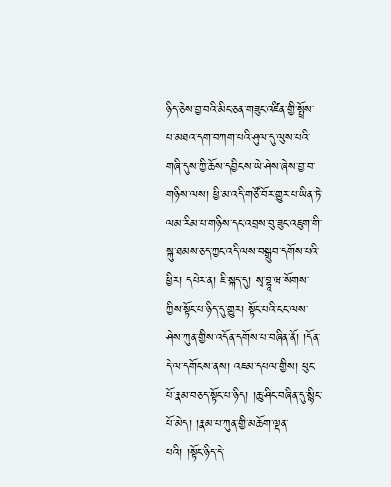ཉིད་ཅེས་བྱ་བའི་མིང་ཅན་གཟུང་འཛིན་གྱི་སྤྲོས་པ་མཐའ་དག་བཀག་པའི་ཤུལ་དུ་ལུས་པའི་གཞི་དུས་ཀྱི་ཆོས་དབྱིངས་ཡེ་ཤེས་ཞེས་བྱ་བ་གཉིས་ལས། ཕྱི་མ་འདི་གཙོ་བོར་གྱུར་པ་ཡིན་ཏེ་ལམ་རིམ་པ་གཉིས་དང་འབྲས་བུ་ཟུང་འཇུག་གི་སྐུ་ཐམས་ཅད་ཀྱང་འདི་ལས་བསྒྲུབ་དགོས་པའི་ཕྱིར། དཔེར་ན། ཇི་སྐད་དུ། སྭ་བྷཱ་ཝ་སོགས་ཀྱིས་སྟོང་པ་ཉིད་དུ་གྱུར། སྟོང་པའི་ངང་ལས་ཤེས་ཀུན་གྱིས་འདོན་དགོས་པ་བཞིན་ནོ། །དོན་དེ་ལ་དགོངས་ནས། འཇམ་དཔལ་གྱིས། ཕུང་པོ་རྣམ་བཅད་སྟོང་པ་ཉིད། །ཆུ་ཤིང་བཞིན་དུ་སྙིང་པོ་མེད། །རྣམ་པ་ཀུན་གྱི་མཆོག་ལྡན་པའི། །སྟོང་ཉིད་དེ་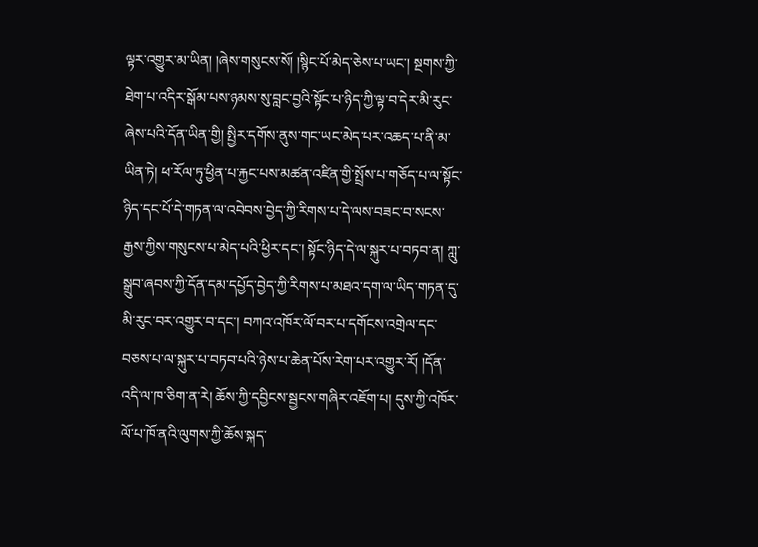ལྟར་འགྱུར་མ་ཡིན། །ཞེས་གསུངས་སོ། །སྙིང་པོ་མེད་ཅེས་པ་ཡང་། སྔགས་ཀྱི་ཐེག་པ་འདིར་སྒོམ་པས་ཉམས་སུ་བླང་བྱའི་སྟོང་པ་ཉིད་ཀྱི་ལྟ་བ་དེར་མི་རུང་ཞེས་པའི་དོན་ཡིན་གྱི། སྤྱིར་དགོས་ནུས་གང་ཡང་མེད་པར་འཆད་པ་ནི་མ་ཡིན་ཏེ། ཕ་རོལ་ཏུ་ཕྱིན་པ་རྐྱང་པས་མཚན་འཛིན་གྱི་སྤྲོས་པ་གཅོད་པ་ལ་སྟོང་ཉིད་དང་པོ་དེ་གཏན་ལ་འབེབས་བྱེད་ཀྱི་རིགས་པ་དེ་ལས་བཟང་བ་སངས་རྒྱས་ཀྱིས་གསུངས་པ་མེད་པའི་ཕྱིར་དང་། སྟོང་ཉིད་དེ་ལ་སྐུར་པ་བཏབ་ན། ཀླུ་སྒྲུབ་ཞབས་ཀྱི་དོན་དམ་དཔྱོད་བྱེད་ཀྱི་རིགས་པ་མཐའ་དག་ལ་ཡིད་གཏན་དུ་མི་རུང་བར་འགྱུར་བ་དང་། བཀའ་འཁོར་ལོ་བར་པ་དགོངས་འགྲེལ་དང་བཅས་པ་ལ་སྐུར་པ་བཏབ་པའི་ཉེས་པ་ཆེན་པོས་རེག་པར་འགྱུར་རོ། །དོན་འདི་ལ་ཁ་ཅིག་ན་རེ། ཆོས་ཀྱི་དབྱིངས་སྦྱངས་གཞིར་འཇོག་པ། དུས་ཀྱི་འཁོར་ལོ་པ་ཁོ་ནའི་ལུགས་ཀྱི་ཆོས་སྐད་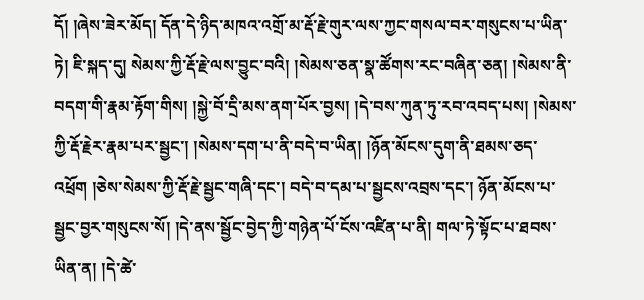དོ། །ཞེས་ཟེར་མོད། དོན་དེ་ཉིད་མཁའ་འགྲོ་མ་རྡོ་རྗེ་གུར་ལས་ཀྱང་གསལ་བར་གསུངས་པ་ཡིན་ཏེ། ཇི་སྐད་དུ། སེམས་ཀྱི་རྡོ་རྗེ་ལས་བྱུང་བའི། །སེམས་ཅན་སྣ་ཚོགས་རང་བཞིན་ཅན། །སེམས་ནི་བདག་གི་རྣམ་རྟོག་གིས། །སྐྱེ་བོ་དྲི་མས་ནག་པོར་བྱས། །དེ་བས་ཀུན་ཏུ་རབ་འབད་པས། །སེམས་ཀྱི་རྡོ་རྗེར་རྣམ་པར་སྦྱང་། །སེམས་དག་པ་ནི་བདེ་བ་ཡིན། །ཉོན་མོངས་དུག་ནི་ཐམས་ཅད་འཕྲོག །ཅེས་སེམས་ཀྱི་རྡོ་རྗེ་སྦྱང་གཞི་དང་། བདེ་བ་དམ་པ་སྦྱངས་འབྲས་དང་། ཉོན་མོངས་པ་སྦྱང་བྱར་གསུངས་སོ། །དེ་ནས་སྦྱོང་བྱེད་ཀྱི་གཉེན་པོ་ངོས་འཛིན་པ་ནི། གལ་ཏེ་སྟོང་པ་ཐབས་ཡིན་ན། །དེ་ཚེ་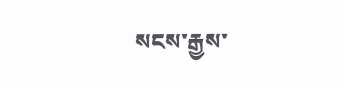སངས་རྒྱས་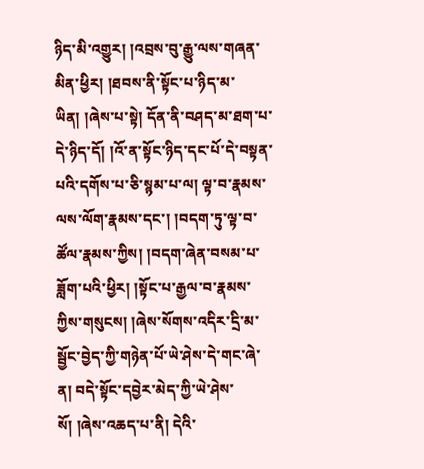ཉིད་མི་འགྱུར། །འབྲས་བུ་རྒྱུ་ལས་གཞན་མིན་ཕྱིར། །ཐབས་ནི་སྟོང་པ་ཉིད་མ་ཡིན། །ཞེས་པ་སྟེ། དོན་ནི་བཤད་མ་ཐག་པ་དེ་ཉིད་དོ། །འོ་ན་སྟོང་ཉིད་དང་པོ་དེ་བསྟན་པའི་དགོས་པ་ཅི་སྙམ་པ་ལ། ལྟ་བ་རྣམས་ལས་ལོག་རྣམས་དང་། །བདག་ཏུ་ལྟ་བ་ཚོལ་རྣམས་ཀྱིས། །བདག་ཞེན་བསམ་པ་ཟློག་པའི་ཕྱིར། །སྟོང་པ་རྒྱལ་བ་རྣམས་ཀྱིས་གསུངས། །ཞེས་སོགས་འདིར་དྲི་མ་སྦྱོང་བྱེད་ཀྱི་གཉེན་པོ་ཡེ་ཤེས་དེ་གང་ཞེ་ན། བདེ་སྟོང་དབྱེར་མེད་ཀྱི་ཡེ་ཤེས་སོ། །ཞེས་འཆད་པ་ནི། དེའི་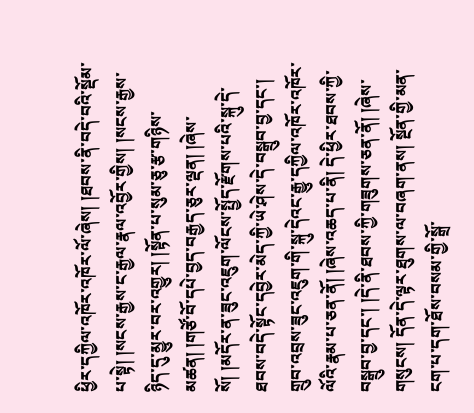ཕྱིར་དཀྱིལ་འཁོར་འཁོར་ལོ་ཞེས། །ཐབས་ནི་བདེ་བའི་སྡོམ་པ་སྟེ། །སངས་རྒྱས་ང་རྒྱལ་རྣལ་འབྱོར་གྱིས། །སངས་རྒྱས་ཉིད་དུ་མྱུར་བར་འགྱུར། །སྟོན་པ་སུམ་ཅུ་རྩ་གཉིས་མཚན། །གཙོ་བོ་དཔེ་བྱད་བརྒྱད་ཅུར་ལྡན། །ཞེས་སོ། །མདོར་ན་ཟུང་འཇུག་ལོངས་སྤྱོད་རྫོགས་པའི་སྐུ་དེ་ཐབས་བདེ་སྟོང་དབྱེར་མེད་ཀྱི་ཡེ་ཤེས་དེ་བསྒྲུབ་བྱ་དང་། གྲུབ་འབྲས་ཟུང་འཇུག་གི་སྐུ་དེའང་རྒྱུ་དཀྱིལ་འཁོར་འཁོར་ལོའི་རྣམ་པ་ཅན་ནོ། །ཞེས་འཆད་པ་ནི། དེ་ཕྱིར་ཐབས་ཀྱི་བསྒྲུབ་བྱ་དང་། །དེ་ནི་ཐབས་ཀྱི་གཟུགས་ཅན་ནོ། །ཞེས་གསུངས། དོན་དེ་ལྟར་ཐུགས་ལ་བཞག་ནས། སྔོན་གྱི་མན་ངག་པ་དག་ཐོས་བསམ་གྱི་སྒྲོ་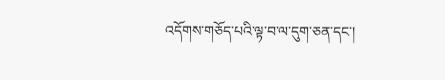འདོགས་གཅོད་པའི་ལྟ་བ་ལ་དུག་ཅན་དང་།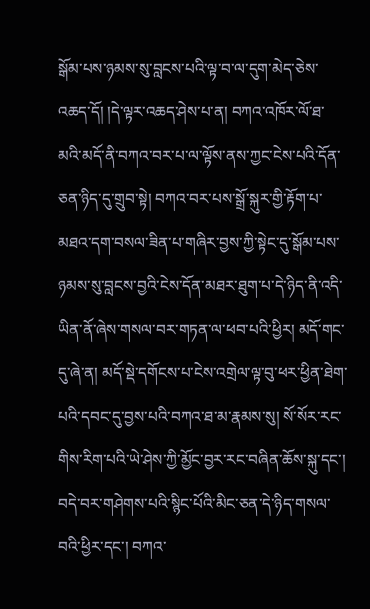སྒོམ་པས་ཉམས་སུ་བླངས་པའི་ལྟ་བ་ལ་དུག་མེད་ཅེས་འཆད་དོ། །དེ་ལྟར་འཆད་ཤེས་པ་ན། བཀའ་འཁོར་ལོ་ཐ་མའི་མདོ་ནི་བཀའ་བར་པ་ལ་ལྟོས་ནས་ཀྱང་ངེས་པའི་དོན་ཅན་ཉིད་དུ་གྲུབ་སྟེ། བཀའ་བར་པས་སྒྲོ་སྐུར་གྱི་རྟོག་པ་མཐའ་དག་བསལ་ཟིན་པ་གཞིར་བྱས་ཀྱི་སྟེང་དུ་སྒོམ་པས་ཉམས་སུ་བླངས་བྱའི་ངེས་དོན་མཐར་ཐུག་པ་དེ་ཉིད་ནི་འདི་ཡིན་ནོ་ཞེས་གསལ་བར་གཏན་ལ་ཕབ་པའི་ཕྱིར། མདོ་གང་དུ་ཞེ་ན། མདོ་སྡེ་དགོངས་པ་ངེས་འགྲེལ་ལྟ་བུ་ཕར་ཕྱིན་ཐེག་པའི་དབང་དུ་བྱས་པའི་བཀའ་ཐ་མ་རྣམས་སུ། སོ་སོར་རང་གིས་རིག་པའི་ཡེ་ཤེས་ཀྱི་མྱོང་བྱར་རང་བཞིན་ཆོས་སྐུ་དང་། བདེ་བར་གཤེགས་པའི་སྙིང་པོའི་མིང་ཅན་དེ་ཉིད་གསལ་བའི་ཕྱིར་དང་། བཀའ་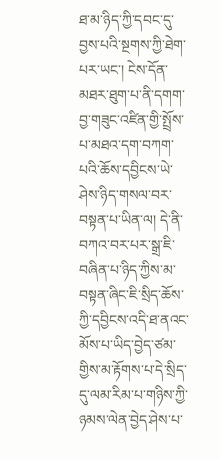ཐ་མ་ཉིད་ཀྱི་དབང་དུ་བྱས་པའི་སྔགས་ཀྱི་ཐེག་པར་ཡང་། ངེས་དོན་མཐར་ཐུག་པ་ནི་དགག་བྱ་གཟུང་འཛིན་གྱི་སྤྲོས་པ་མཐའ་དག་བཀག་པའི་ཆོས་དབྱིངས་ཡེ་ཤེས་ཉིད་གསལ་བར་བསྟན་པ་ཡིན་ལ། དེ་ནི་བཀའ་བར་པར་སྒྲ་ཇི་བཞིན་པ་ཉིད་ཀྱིས་མ་བསྟན་ཞིང་ཇི་སྲིད་ཆོས་ཀྱི་དབྱིངས་འདི་ཐ་ནའང་མོས་པ་ཡིད་བྱེད་ཙམ་གྱིས་མ་རྟོགས་པ་དེ་སྲིད་དུ་ལམ་རིམ་པ་གཉིས་ཀྱི་ཉམས་ལེན་བྱེད་ཤེས་པ་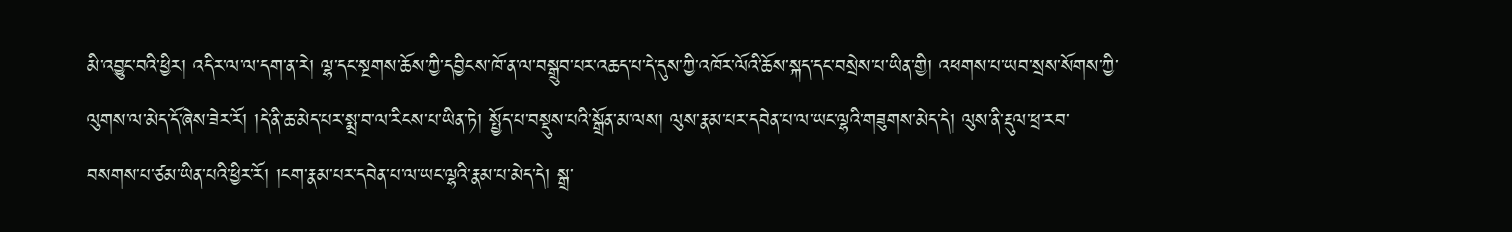མི་འབྱུང་བའི་ཕྱིར། འདིར་ལ་ལ་དག་ན་རེ། ལྷ་དང་སྔགས་ཆོས་ཀྱི་དབྱིངས་ཁོ་ན་ལ་བསྒྲུབ་པར་འཆད་པ་དེ་དུས་ཀྱི་འཁོར་ལོའི་ཆོས་སྐད་དང་བསྲེས་པ་ཡིན་གྱི། འཕགས་པ་ཡབ་སྲས་སོགས་ཀྱི་ལུགས་ལ་མེད་དོ་ཞེས་ཟེར་རོ། །དེ་ནི་ཆ་མེད་པར་སྨྲ་བ་ལ་རིངས་པ་ཡིན་ཏེ། སྤྱོད་པ་བསྡུས་པའི་སྒྲོན་མ་ལས། ལུས་རྣམ་པར་དབེན་པ་ལ་ཡང་ལྷའི་གཟུགས་མེད་དེ། ལུས་ནི་རྡུལ་ཕྲ་རབ་བསགས་པ་ཙམ་ཡིན་པའི་ཕྱིར་རོ། །ངག་རྣམ་པར་དབེན་པ་ལ་ཡང་ལྷའི་རྣམ་པ་མེད་དེ། སྒྲ་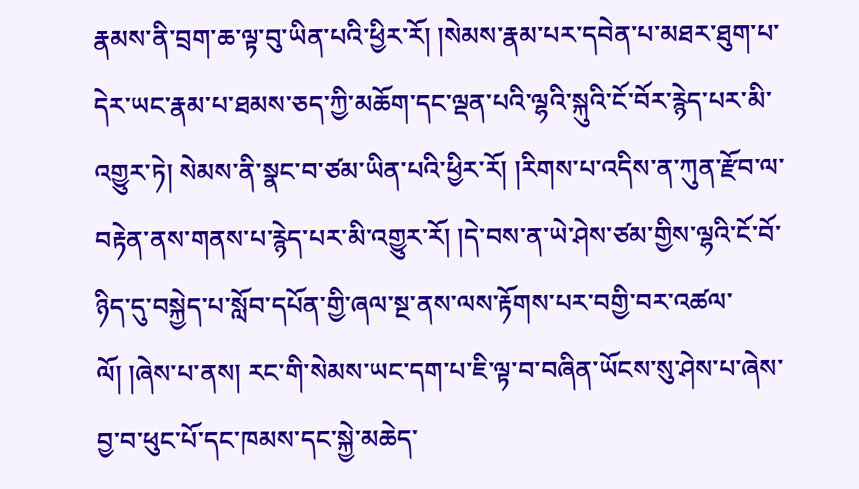རྣམས་ནི་བྲག་ཆ་ལྟ་བུ་ཡིན་པའི་ཕྱིར་རོ། །སེམས་རྣམ་པར་དབེན་པ་མཐར་ཐུག་པ་དེར་ཡང་རྣམ་པ་ཐམས་ཅད་ཀྱི་མཆོག་དང་ལྡན་པའི་ལྷའི་སྐུའི་ངོ་བོར་རྙེད་པར་མི་འགྱུར་ཏེ། སེམས་ནི་སྣང་བ་ཙམ་ཡིན་པའི་ཕྱིར་རོ། །རིགས་པ་འདིས་ན་ཀུན་རྫོབ་ལ་བརྟེན་ནས་གནས་པ་རྙེད་པར་མི་འགྱུར་རོ། །དེ་བས་ན་ཡེ་ཤེས་ཙམ་གྱིས་ལྷའི་ངོ་བོ་ཉིད་དུ་བསྐྱེད་པ་སློབ་དཔོན་གྱི་ཞལ་སྔ་ནས་ལས་རྟོགས་པར་བགྱི་བར་འཚལ་ལོ། །ཞེས་པ་ནས། རང་གི་སེམས་ཡང་དག་པ་ཇི་ལྟ་བ་བཞིན་ཡོངས་སུ་ཤེས་པ་ཞེས་བྱ་བ་ཕུང་པོ་དང་ཁམས་དང་སྐྱེ་མཆེད་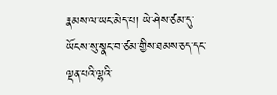རྣམས་ལ་ཡང་མེད་པ། ཡེ་ཤེས་ཙམ་དུ་ཡོངས་སུ་སྣང་བ་ཙམ་གྱིས་ཐམས་ཅད་དང་ལྡན་པའི་ལྷའི་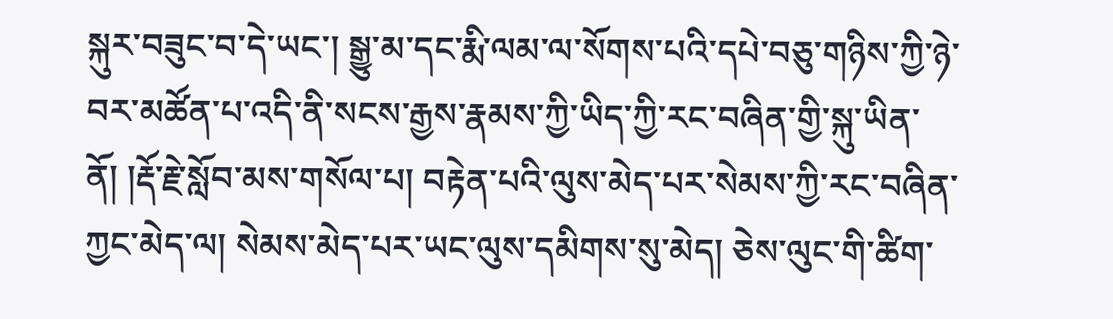སྐུར་བཟུང་བ་དེ་ཡང་། སྒྱུ་མ་དང་རྨི་ལམ་ལ་སོགས་པའི་དཔེ་བཅུ་གཉིས་ཀྱི་ཉེ་བར་མཚོན་པ་འདི་ནི་སངས་རྒྱས་རྣམས་ཀྱི་ཡིད་ཀྱི་རང་བཞིན་གྱི་སྐུ་ཡིན་ནོ། །རྡོ་རྗེ་སློབ་མས་གསོལ་པ། བརྟེན་པའི་ལུས་མེད་པར་སེམས་ཀྱི་རང་བཞིན་ཀྱང་མེད་ལ། སེམས་མེད་པར་ཡང་ལུས་དམིགས་སུ་མེད། ཅེས་ལུང་གི་ཚིག་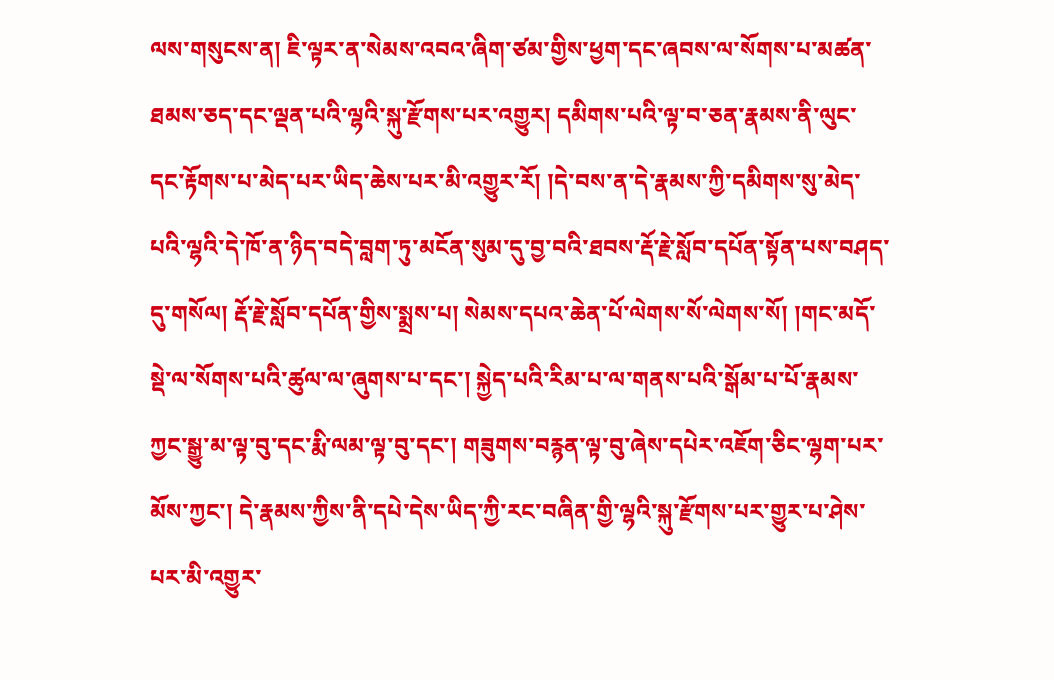ལས་གསུངས་ན། ཇི་ལྟར་ན་སེམས་འབའ་ཞིག་ཙམ་གྱིས་ཕྱག་དང་ཞབས་ལ་སོགས་པ་མཚན་ཐམས་ཅད་དང་ལྡན་པའི་ལྷའི་སྐུ་རྫོགས་པར་འགྱུར། དམིགས་པའི་ལྟ་བ་ཅན་རྣམས་ནི་ལུང་དང་རྟོགས་པ་མེད་པར་ཡིད་ཆེས་པར་མི་འགྱུར་རོ། །དེ་བས་ན་དེ་རྣམས་ཀྱི་དམིགས་སུ་མེད་པའི་ལྷའི་དེ་ཁོ་ན་ཉིད་བདེ་བླག་ཏུ་མངོན་སུམ་དུ་བྱ་བའི་ཐབས་རྡོ་རྗེ་སློབ་དཔོན་སྟོན་པས་བཤད་དུ་གསོལ། རྡོ་རྗེ་སློབ་དཔོན་གྱིས་སྨྲས་པ། སེམས་དཔའ་ཆེན་པོ་ལེགས་སོ་ལེགས་སོ། །གང་མདོ་སྡེ་ལ་སོགས་པའི་ཚུལ་ལ་ཞུགས་པ་དང་། སྐྱེད་པའི་རིམ་པ་ལ་གནས་པའི་སྒོམ་པ་པོ་རྣམས་ཀྱང་སྒྱུ་མ་ལྟ་བུ་དང་རྨི་ལམ་ལྟ་བུ་དང་། གཟུགས་བརྙན་ལྟ་བུ་ཞེས་དཔེར་འཇོག་ཅིང་ལྷག་པར་མོས་ཀྱང་། དེ་རྣམས་ཀྱིས་ནི་དཔེ་དེས་ཡིད་ཀྱི་རང་བཞིན་གྱི་ལྷའི་སྐུ་རྫོགས་པར་གྱུར་པ་ཤེས་པར་མི་འགྱུར་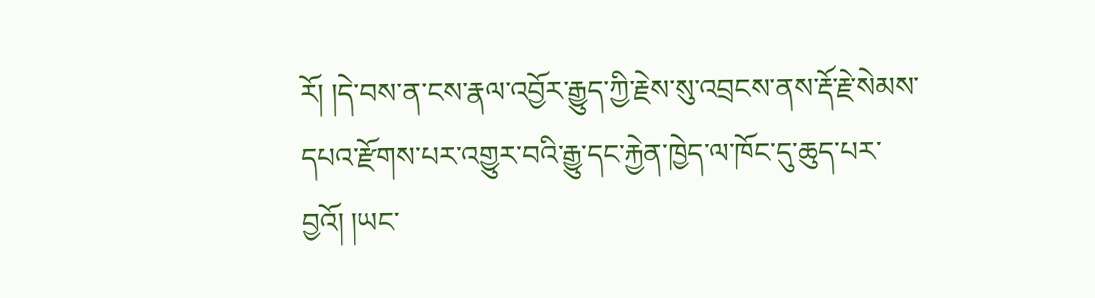རོ། །དེ་བས་ན་ངས་རྣལ་འབྱོར་རྒྱུད་ཀྱི་རྗེས་སུ་འབྲངས་ནས་རྡོ་རྗེ་སེམས་དཔའ་རྫོགས་པར་འགྱུར་བའི་རྒྱུ་དང་རྐྱེན་ཁྱེད་ལ་ཁོང་དུ་ཆུད་པར་བྱའོ། །ཡང་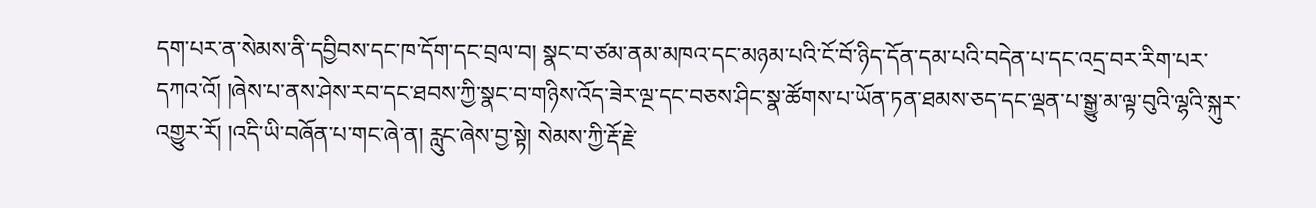དག་པར་ན་སེམས་ནི་དབྱིབས་དང་ཁ་དོག་དང་བྲལ་བ། སྣང་བ་ཙམ་ནམ་མཁའ་དང་མཉམ་པའི་ངོ་བོ་ཉིད་དོན་དམ་པའི་བདེན་པ་དང་འདྲ་བར་རིག་པར་དཀའ་འོ། །ཞེས་པ་ནས་ཤེས་རབ་དང་ཐབས་ཀྱི་སྣང་བ་གཉིས་འོད་ཟེར་ལྔ་དང་བཅས་ཤིང་སྣ་ཚོགས་པ་ཡོན་ཏན་ཐམས་ཅད་དང་ལྡན་པ་སྒྱུ་མ་ལྟ་བུའི་ལྷའི་སྐུར་འགྱུར་རོ། །འདི་ཡི་བཞོན་པ་གང་ཞེ་ན། རླུང་ཞེས་བྱ་སྟེ། སེམས་ཀྱི་རྡོ་རྗེ་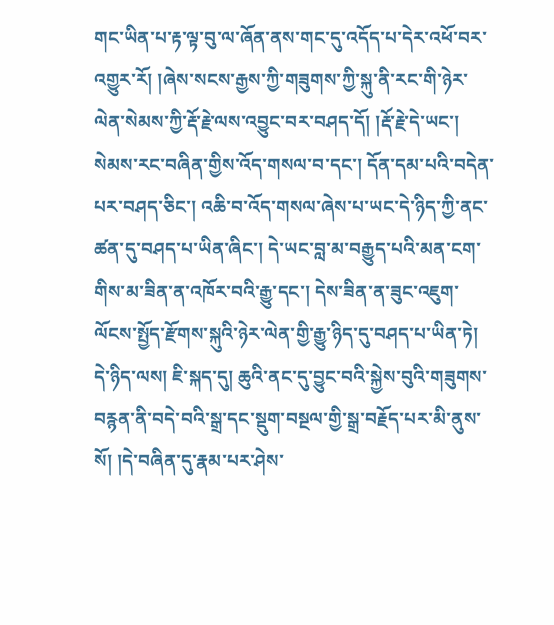གང་ཡིན་པ་རྟ་ལྟ་བུ་ལ་ཞོན་ནས་གང་དུ་འདོད་པ་དེར་འཕོ་བར་འགྱུར་རོ། །ཞེས་སངས་རྒྱས་ཀྱི་གཟུགས་ཀྱི་སྐུ་ནི་རང་གི་ཉེར་ལེན་སེམས་ཀྱི་རྡོ་རྗེ་ལས་འབྱུང་བར་བཤད་དོ། །རྡོ་རྗེ་དེ་ཡང་། སེམས་རང་བཞིན་གྱིས་འོད་གསལ་བ་དང་། དོན་དམ་པའི་བདེན་པར་བཤད་ཅིང་། འཆི་བ་འོད་གསལ་ཞེས་པ་ཡང་དེ་ཉིད་ཀྱི་ནང་ཚན་དུ་བཤད་པ་ཡིན་ཞིང་། དེ་ཡང་བླ་མ་བརྒྱུད་པའི་མན་ངག་གིས་མ་ཟིན་ན་འཁོར་བའི་རྒྱུ་དང་། དེས་ཟིན་ན་ཟུང་འཇུག་ལོངས་སྤྱོད་རྫོགས་སྐུའི་ཉེར་ལེན་གྱི་རྒྱུ་ཉིད་དུ་བཤད་པ་ཡིན་ཏེ། དེ་ཉིད་ལས། ཇི་སྐད་དུ། ཆུའི་ནང་དུ་བྱུང་བའི་སྐྱེས་བུའི་གཟུགས་བརྙན་ནི་བདེ་བའི་སྒྲ་དང་སྡུག་བསྔལ་གྱི་སྒྲ་བརྗོད་པར་མི་ནུས་སོ། །དེ་བཞིན་དུ་རྣམ་པར་ཤེས་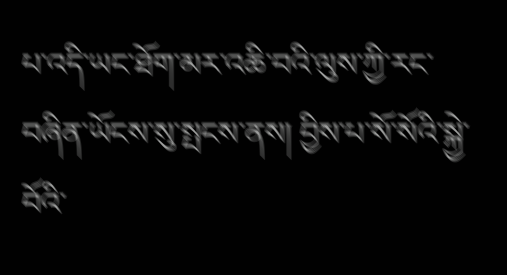པ་འདི་ཡང་ཐོག་མར་འཆི་བའི་ལུས་ཀྱི་རང་བཞིན་ཡོངས་སུ་སྤངས་ནས། བྱིས་པ་སོ་སོའི་སྐྱེ་བོའི་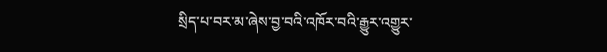སྲིད་པ་བར་མ་ཞེས་བྱ་བའི་འཁོར་བའི་རྒྱུར་འགྱུར་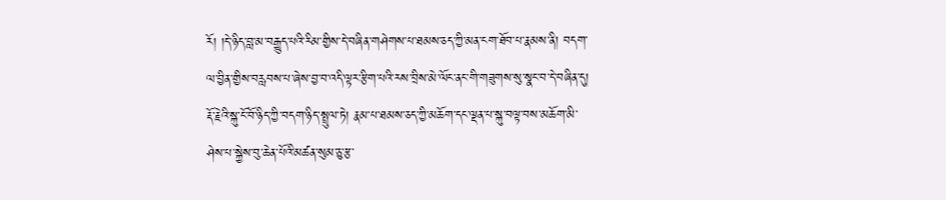རོ། །དེ་ཉིད་བླ་མ་བརྒྱུད་པའི་རིམ་གྱིས་དེ་བཞིན་གཤེགས་པ་ཐམས་ཅད་ཀྱི་མན་ངག་ཐོབ་པ་རྣམས་ནི། བདག་ལ་བྱིན་གྱིས་བརླབས་པ་ཞེས་བྱ་བ་འདི་ལྟར་རྩིག་པའི་རས་བྲིས་མེ་ལོང་ནང་གི་གཟུགས་སུ་སྣང་བ་དེ་བཞིན་དུ། རྡོ་རྗེའི་སྐུ་ངོ་བོ་ཉིད་ཀྱི་བདག་ཉིད་སྤྲུལ་ཏེ། རྣམ་པ་ཐམས་ཅད་ཀྱི་མཆོག་དང་ལྡན་པ་སྐུ་བལྟ་བས་མཆོག་མི་ཤེས་པ་སྐྱེས་བུ་ཆེན་པོའི་མཚན་སུམ་ཅུ་རྩ་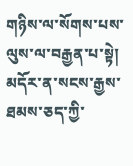གཉིས་ལ་སོགས་པས་ལུས་ལ་བརྒྱན་པ་སྟེ། མདོར་ན་སངས་རྒྱས་ཐམས་ཅད་ཀྱི་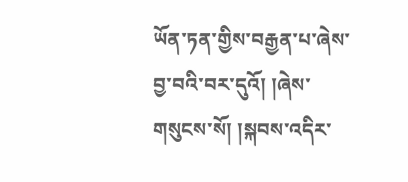ཡོན་ཏན་གྱིས་བརྒྱན་པ་ཞེས་བྱ་བའི་བར་དུའོ། །ཞེས་གསུངས་སོ། །སྐབས་འདིར་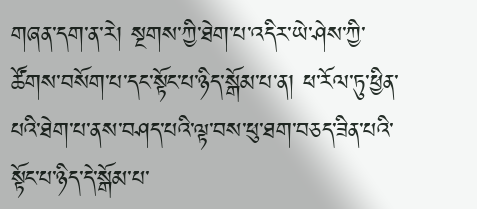གཞན་དག་ན་རེ། སྔགས་ཀྱི་ཐེག་པ་འདིར་ཡེ་ཤེས་ཀྱི་ཚོགས་བསོག་པ་དང་སྟོང་པ་ཉིད་སྒོམ་པ་ན། ཕ་རོལ་ཏུ་ཕྱིན་པའི་ཐེག་པ་ནས་བཤད་པའི་ལྟ་བས་ཕུ་ཐག་བཅད་ཟིན་པའི་སྟོང་པ་ཉིད་དེ་སྒོམ་པ་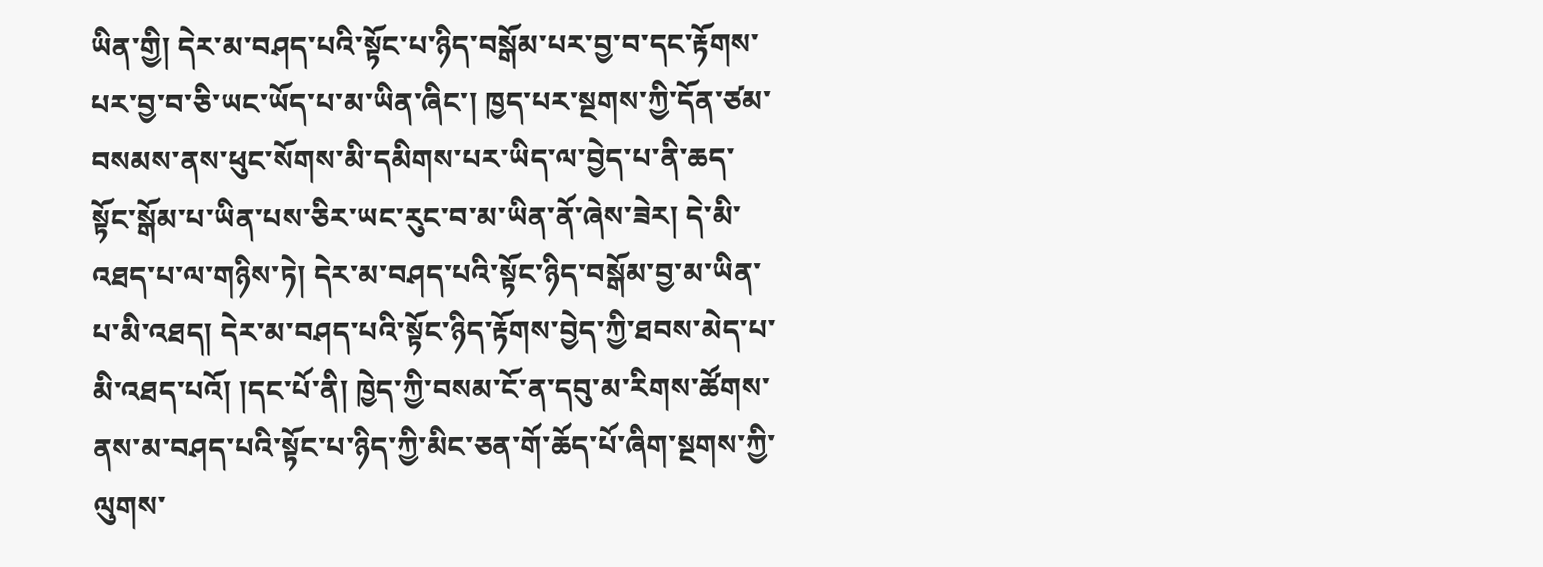ཡིན་གྱི། དེར་མ་བཤད་པའི་སྟོང་པ་ཉིད་བསྒོམ་པར་བྱ་བ་དང་རྟོགས་པར་བྱ་བ་ཅི་ཡང་ཡོད་པ་མ་ཡིན་ཞིང་། ཁྱད་པར་སྔགས་ཀྱི་དོན་ཙམ་བསམས་ནས་ཕུང་སོགས་མི་དམིགས་པར་ཡིད་ལ་བྱེད་པ་ནི་ཆད་སྟོང་སྒོམ་པ་ཡིན་པས་ཅིར་ཡང་རུང་བ་མ་ཡིན་ནོ་ཞེས་ཟེར། དེ་མི་འཐད་པ་ལ་གཉིས་ཏེ། དེར་མ་བཤད་པའི་སྟོང་ཉིད་བསྒོམ་བྱ་མ་ཡིན་པ་མི་འཐད། དེར་མ་བཤད་པའི་སྟོང་ཉིད་རྟོགས་བྱེད་ཀྱི་ཐབས་མེད་པ་མི་འཐད་པའོ། །དང་པོ་ནི། ཁྱེད་ཀྱི་བསམ་ངོ་ན་དབུ་མ་རིགས་ཚོགས་ནས་མ་བཤད་པའི་སྟོང་པ་ཉིད་ཀྱི་མིང་ཅན་གོ་ཆོད་པོ་ཞིག་སྔགས་ཀྱི་ལུགས་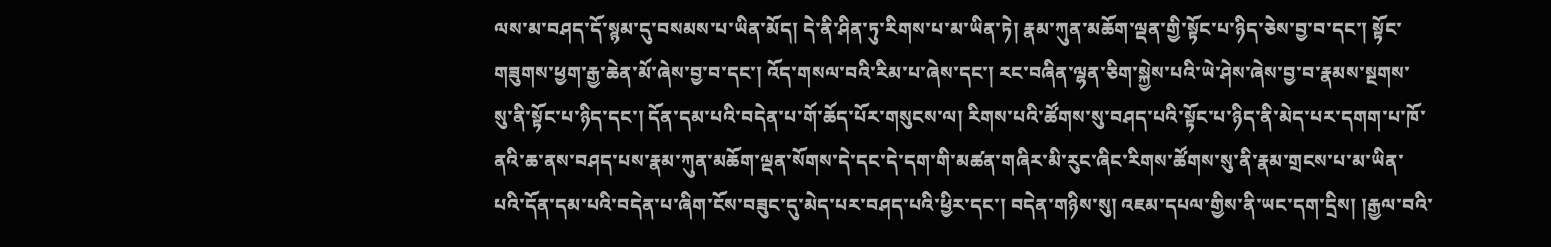ལས་མ་བཤད་དོ་སྙམ་དུ་བསམས་པ་ཡིན་མོད། དེ་ནི་ཤིན་ཏུ་རིགས་པ་མ་ཡིན་ཏེ། རྣམ་ཀུན་མཆོག་ལྡན་གྱི་སྟོང་པ་ཉིད་ཅེས་བྱ་བ་དང་། སྟོང་གཟུགས་ཕྱག་རྒྱ་ཆེན་མོ་ཞེས་བྱ་བ་དང་། འོད་གསལ་བའི་རིམ་པ་ཞེས་དང་། རང་བཞིན་ལྷན་ཅིག་སྐྱེས་པའི་ཡེ་ཤེས་ཞེས་བྱ་བ་རྣམས་སྔགས་སུ་ནི་སྟོང་པ་ཉིད་དང་། དོན་དམ་པའི་བདེན་པ་གོ་ཆོད་པོར་གསུངས་ལ། རིགས་པའི་ཚོགས་སུ་བཤད་པའི་སྟོང་པ་ཉིད་ནི་མེད་པར་དགག་པ་ཁོ་ནའི་ཆ་ནས་བཤད་པས་རྣམ་ཀུན་མཆོག་ལྡན་སོགས་དེ་དང་དེ་དག་གི་མཚན་གཞིར་མི་རུང་ཞིང་རིགས་ཚོགས་སུ་ནི་རྣམ་གྲངས་པ་མ་ཡིན་པའི་དོན་དམ་པའི་བདེན་པ་ཞིག་ངོས་བཟུང་དུ་མེད་པར་བཤད་པའི་ཕྱིར་དང་། བདེན་གཉིས་སུ། འཇམ་དཔལ་གྱིས་ནི་ཡང་དག་དྲིས། །རྒྱལ་བའི་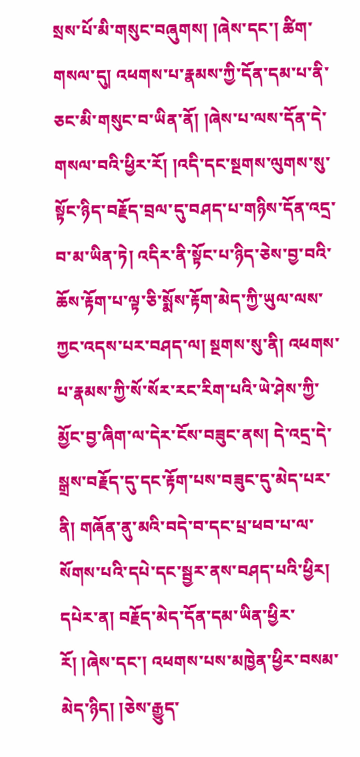སྲས་པོ་མི་གསུང་བཞུགས། །ཞེས་དང་། ཚིག་གསལ་དུ། འཕགས་པ་རྣམས་ཀྱི་དོན་དམ་པ་ནི་ཅང་མི་གསུང་བ་ཡིན་ནོ། །ཞེས་པ་ལས་དོན་དེ་གསལ་བའི་ཕྱིར་རོ། །འདི་དང་སྔགས་ལུགས་སུ་སྟོང་ཉིད་བརྗོད་བྲལ་དུ་བཤད་པ་གཉིས་དོན་འདྲ་བ་མ་ཡིན་ཏེ། འདིར་ནི་སྟོང་པ་ཉིད་ཅེས་བྱ་བའི་ཆོས་རྟོག་པ་ལྟ་ཅི་སྨོས་རྟོག་མེད་ཀྱི་ཡུལ་ལས་ཀྱང་འདས་པར་བཤད་ལ། སྔགས་སུ་ནི། འཕགས་པ་རྣམས་ཀྱི་སོ་སོར་རང་རིག་པའི་ཡེ་ཤེས་ཀྱི་མྱོང་བྱ་ཞིག་ལ་དེར་ངོས་བཟུང་ནས། དེ་འདྲ་དེ་སྒྲས་བརྗོད་དུ་དང་རྟོག་པས་བཟུང་དུ་མེད་པར་ནི། གཞོན་ནུ་མའི་བདེ་བ་དང་པྲ་ཕབ་པ་ལ་སོགས་པའི་དཔེ་དང་སྦྱར་ནས་བཤད་པའི་ཕྱིར། དཔེར་ན། བརྗོད་མེད་དོན་དམ་ཡིན་ཕྱིར་རོ། །ཞེས་དང་། འཕགས་པས་མཁྱེན་ཕྱིར་བསམ་མེད་ཉིད། །ཅེས་རྒྱུད་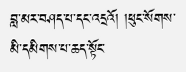བླ་མར་བཤད་པ་དང་འདྲའོ། །ཕུང་སོགས་མི་དམིགས་པ་ཆད་སྟོང་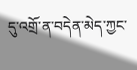དུ་འགྲོ་ན་བདེན་མེད་ཀྱང་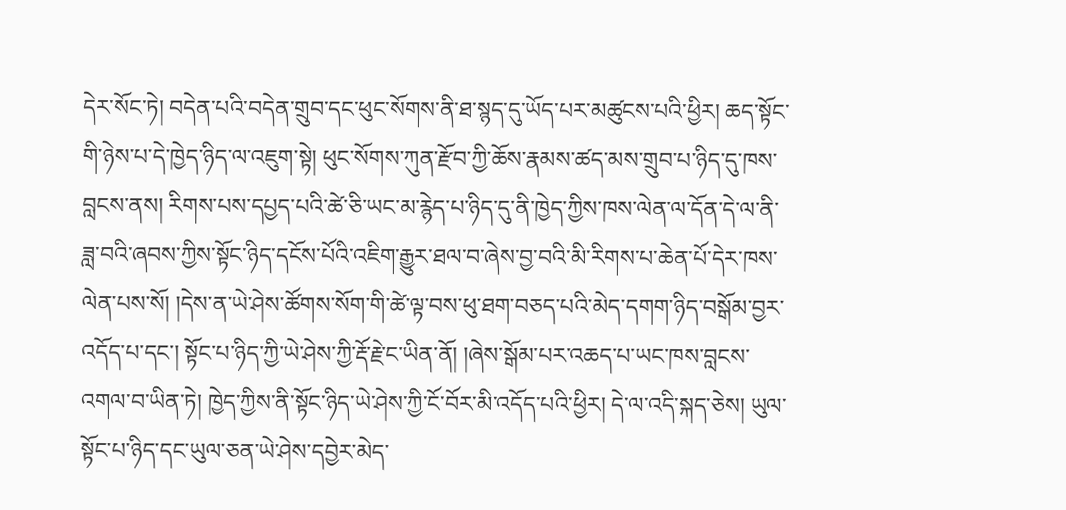དེར་སོང་ཏེ། བདེན་པའི་བདེན་གྲུབ་དང་ཕུང་སོགས་ནི་ཐ་སྙད་དུ་ཡོད་པར་མཚུངས་པའི་ཕྱིར། ཆད་སྟོང་གི་ཉེས་པ་དེ་ཁྱེད་ཉིད་ལ་འཇུག་སྟེ། ཕུང་སོགས་ཀུན་རྫོབ་ཀྱི་ཆོས་རྣམས་ཚད་མས་གྲུབ་པ་ཉིད་དུ་ཁས་བླངས་ནས། རིགས་པས་དཔྱད་པའི་ཚེ་ཅི་ཡང་མ་རྙེད་པ་ཉིད་དུ་ནི་ཁྱེད་ཀྱིས་ཁས་ལེན་ལ་དོན་དེ་ལ་ནི་ཟླ་བའི་ཞབས་ཀྱིས་སྟོང་ཉིད་དངོས་པོའི་འཇིག་རྒྱུར་ཐལ་བ་ཞེས་བྱ་བའི་མི་རིགས་པ་ཆེན་པོ་དེར་ཁས་ལེན་པས་སོ། །དེས་ན་ཡེ་ཤེས་ཚོགས་སོག་གི་ཚེ་ལྟ་བས་ཕུ་ཐག་བཅད་པའི་མེད་དགག་ཉིད་བསྒོམ་བྱར་འདོད་པ་དང་། སྟོང་པ་ཉིད་ཀྱི་ཡེ་ཤེས་ཀྱི་རྡོ་རྗེ་ང་ཡིན་ནོ། །ཞེས་སྒོམ་པར་འཆད་པ་ཡང་ཁས་བླངས་འགལ་བ་ཡིན་ཏེ། ཁྱེད་ཀྱིས་ནི་སྟོང་ཉིད་ཡེ་ཤེས་ཀྱི་ངོ་བོར་མི་འདོད་པའི་ཕྱིར། དེ་ལ་འདི་སྐད་ཅེས། ཡུལ་སྟོང་པ་ཉིད་དང་ཡུལ་ཅན་ཡེ་ཤེས་དབྱེར་མེད་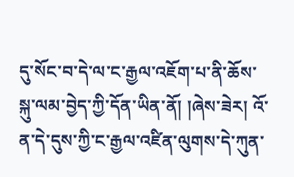དུ་སོང་བ་དེ་ལ་ང་རྒྱལ་འཇོག་པ་ནི་ཆོས་སྐུ་ལམ་བྱེད་ཀྱི་དོན་ཡིན་ནོ། །ཞེས་ཟེར། འོ་ན་དེ་དུས་ཀྱི་ང་རྒྱལ་འཛིན་ལུགས་དེ་ཀུན་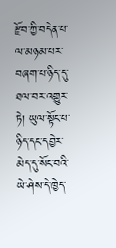རྫོབ་ཀྱི་བདེན་པ་ལ་མཉམ་པར་བཞག་པ་ཉིད་དུ་ཐལ་བར་འགྱུར་ཏེ། ཡུལ་སྟོང་པ་ཉིད་དང་དབྱེར་མེད་དུ་སོང་བའི་ཡེ་ཤེས་དེ་ཁྱེད་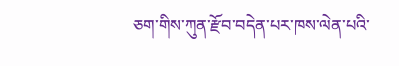ཅག་གིས་ཀུན་རྫོབ་བདེན་པར་ཁས་ལེན་པའི་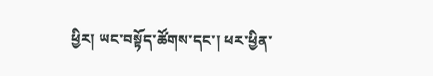ཕྱིར། ཡང་བསྟོད་ཚོགས་དང་། ཕར་ཕྱིན་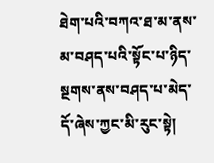ཐེག་པའི་བཀའ་ཐ་མ་ནས་མ་བཤད་པའི་སྟོང་པ་ཉིད་སྔགས་ནས་བཤད་པ་མེད་དོ་ཞེས་ཀྱང་མི་རུང་སྟེ།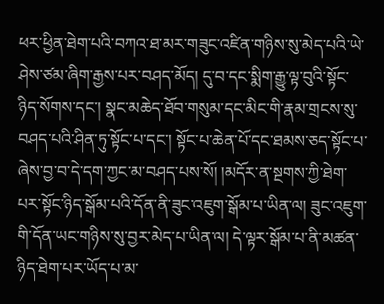ཕར་ཕྱིན་ཐེག་པའི་བཀའ་ཐ་མར་གཟུང་འཛིན་གཉིས་སུ་མེད་པའི་ཡེ་ཤེས་ཙམ་ཞིག་རྒྱས་པར་བཤད་མོད། དུ་བ་དང་སྨིག་རྒྱུ་ལྟ་བུའི་སྟོང་ཉིད་སོགས་དང་། སྣང་མཆེད་ཐོབ་གསུམ་དང་མིང་གི་རྣམ་གྲངས་སུ་བཤད་པའི་ཤིན་ཏུ་སྟོང་པ་དང་། སྟོང་པ་ཆེན་པོ་དང་ཐམས་ཅད་སྟོང་པ་ཞེས་བྱ་བ་དེ་དག་ཀྱང་མ་བཤད་པས་སོ། །མདོར་ན་སྔགས་ཀྱི་ཐེག་པར་སྟོང་ཉིད་སྒོམ་པའི་དོན་ནི་ཟུང་འཇུག་སྒོམ་པ་ཡིན་ལ། ཟུང་འཇུག་གི་དོན་ཡང་གཉིས་སུ་བྱར་མེད་པ་ཡིན་ལ། དེ་ལྟར་སྒོམ་པ་ནི་མཚན་ཉིད་ཐེག་པར་ཡོད་པ་མ་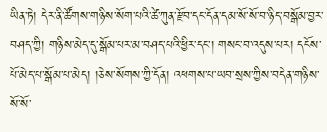ཡིན་ཏེ། དེར་ནི་ཚོགས་གཉིས་སོག་པའི་ཚེ་ཀུན་རྫོབ་དང་དོན་དམ་སོ་སོ་བ་ཉིད་བསྒོམ་བྱར་བཤད་ཀྱི། གཉིས་མེད་དུ་སྒོམ་པར་མ་བཤད་པའི་ཕྱིར་དང་། གསང་བ་འདུས་པར། དངོས་པོ་མེད་པ་སྒོམ་པ་མེད། །ཅེས་སོགས་ཀྱི་དོན། འཕགས་པ་ཡབ་སྲས་ཀྱིས་བདེན་གཉིས་སོ་སོ་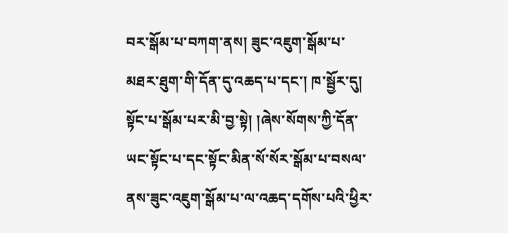བར་སྒོམ་པ་བཀག་ནས། ཟུང་འཇུག་སྒོམ་པ་མཐར་ཐུག་གི་དོན་དུ་འཆད་པ་དང་། ཁ་སྦྱོར་དུ། སྟོང་པ་སྒོམ་པར་མི་བྱ་སྟེ། །ཞེས་སོགས་ཀྱི་དོན་ཡང་སྟོང་པ་དང་སྟོང་མིན་སོ་སོར་སྒོམ་པ་བསལ་ནས་ཟུང་འཇུག་སྒོམ་པ་ལ་འཆད་དགོས་པའི་ཕྱིར་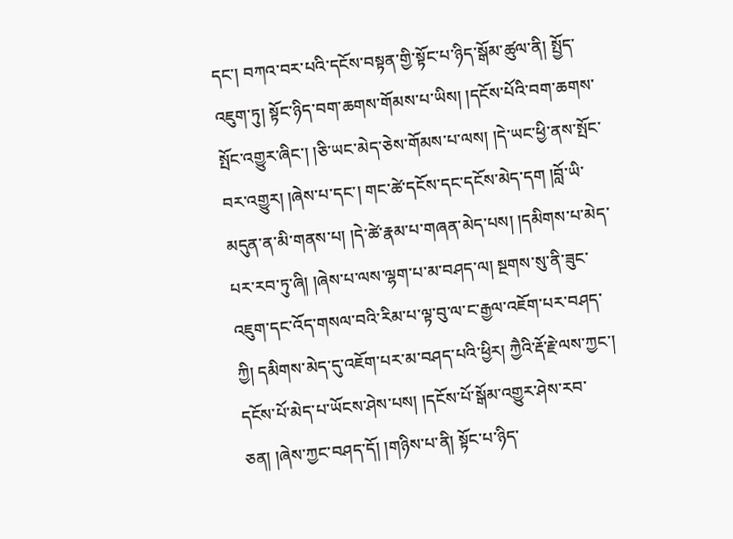དང་། བཀའ་བར་པའི་དངོས་བསྟན་གྱི་སྟོང་པ་ཉིད་སྒོམ་ཚུལ་ནི། སྤྱོད་འཇུག་ཏུ། སྟོང་ཉིད་བག་ཆགས་གོམས་པ་ཡིས། །དངོས་པོའི་བག་ཆགས་སྤོང་འགྱུར་ཞིང་། །ཅི་ཡང་མེད་ཅེས་གོམས་པ་ལས། །དེ་ཡང་ཕྱི་ནས་སྤོང་བར་འགྱུར། །ཞེས་པ་དང་། གང་ཚེ་དངོས་དང་དངོས་མེད་དག །བློ་ཡི་མདུན་ན་མི་གནས་པ། །དེ་ཚེ་རྣམ་པ་གཞན་མེད་པས། །དམིགས་པ་མེད་པར་རབ་ཏུ་ཞི། །ཞེས་པ་ལས་ལྷག་པ་མ་བཤད་ལ། སྔགས་སུ་ནི་ཟུང་འཇུག་དང་འོད་གསལ་བའི་རིམ་པ་ལྟ་བུ་ལ་ང་རྒྱལ་འཇོག་པར་བཤད་ཀྱི། དམིགས་མེད་དུ་འཇོག་པར་མ་བཤད་པའི་ཕྱིར། ཀྱཻའི་རྡོ་རྗེ་ལས་ཀྱང་། དངོས་པོ་མེད་པ་ཡོངས་ཤེས་པས། །དངོས་པོ་སྒོམ་འགྱུར་ཤེས་རབ་ཅན། །ཞེས་ཀྱང་བཤད་དོ། །གཉིས་པ་ནི། སྟོང་པ་ཉིད་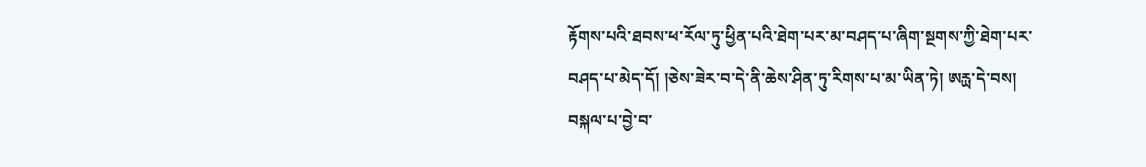རྟོགས་པའི་ཐབས་ཕ་རོལ་ཏུ་ཕྱིན་པའི་ཐེག་པར་མ་བཤད་པ་ཞིག་སྔགས་ཀྱི་ཐེག་པར་བཤད་པ་མེད་དོ། །ཅེས་ཟེར་བ་དེ་ནི་ཆེས་ཤིན་ཏུ་རིགས་པ་མ་ཡིན་ཏེ། ཨརྻ་དེ་བས། བསྐལ་པ་བྱེ་བ་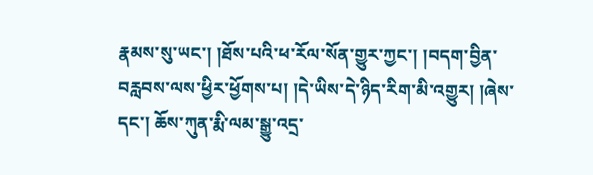རྣམས་སུ་ཡང་། །ཐོས་པའི་ཕ་རོལ་སོན་གྱུར་ཀྱང་། །བདག་བྱིན་བརླབས་ལས་ཕྱིར་ཕྱོགས་པ། །དེ་ཡིས་དེ་ཉིད་རིག་མི་འགྱུར། །ཞེས་དང་། ཆོས་ཀུན་རྨི་ལམ་སྒྱུ་འདྲ་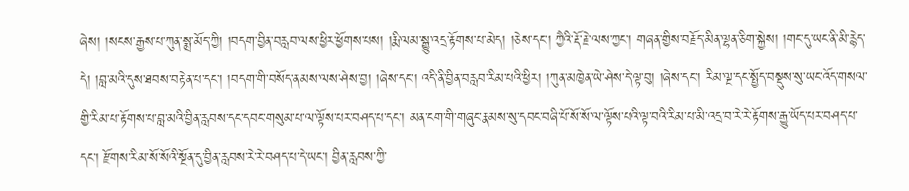ཞེས། །སངས་རྒྱས་པ་ཀུན་སྨྲ་མོད་ཀྱི། །བདག་བྱིན་བརླབ་ལས་ཕྱིར་ཕྱོགས་པས། །རྨི་ལམ་སྒྱུ་འདྲ་རྟོགས་པ་མེད། །ཅེས་དང་། ཀྱཻའི་རྡོ་རྗེ་ལས་ཀྱང་། གཞན་གྱིས་བརྗོད་མིན་ལྷན་ཅིག་སྐྱེས། །གང་དུ་ཡང་ནི་མི་རྙེད་དེ། །བླ་མའི་དུས་ཐབས་བརྟེན་པ་དང་། །བདག་གི་བསོད་ནམས་ལས་ཤེས་བྱ། །ཞེས་དང་། འདི་ནི་བྱིན་བརླབ་རིམ་པའི་ཕྱིར། །ཀུན་མཁྱེན་ཡེ་ཤེས་དེ་ལྟ་བུ། །ཞེས་དང་། རིམ་ལྔ་དང་སྤྱོད་བསྡུས་སུ་ཡང་འོད་གསལ་གྱི་རིམ་པ་རྟོགས་པ་བླ་མའི་བྱིན་རླབས་དང་དབང་གསུམ་པ་ལ་ལྟོས་པར་བཤད་པ་དང་། མན་ངག་གི་གཞུང་རྣམས་སུ་དབང་བཞི་པོ་སོ་སོ་ལ་ལྟོས་པའི་ལྟ་བའི་རིམ་པ་མི་འདྲ་བ་རེ་རེ་རྟོགས་རྒྱུ་ཡོད་པར་བཤད་པ་དང་། རྫོགས་རིམ་སོ་སོའི་སྔོན་དུ་བྱིན་རླབས་རེ་རེ་བཤད་པ་དེ་ཡང་། བྱིན་རླབས་ཀྱི་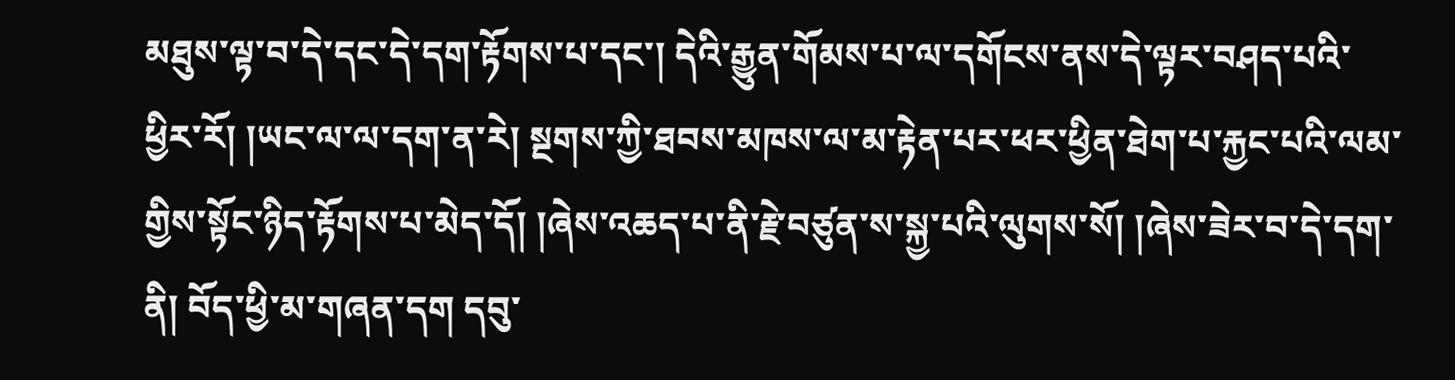མཐུས་ལྟ་བ་དེ་དང་དེ་དག་རྟོགས་པ་དང་། དེའི་རྒྱུན་གོམས་པ་ལ་དགོངས་ནས་དེ་ལྟར་བཤད་པའི་ཕྱིར་རོ། །ཡང་ལ་ལ་དག་ན་རེ། སྔགས་ཀྱི་ཐབས་མཁས་ལ་མ་རྟེན་པར་ཕར་ཕྱིན་ཐེག་པ་རྐྱང་པའི་ལམ་གྱིས་སྟོང་ཉིད་རྟོགས་པ་མེད་དོ། །ཞེས་འཆད་པ་ནི་རྗེ་བཙུན་ས་སྐྱ་པའི་ལུགས་སོ། །ཞེས་ཟེར་བ་དེ་དག་ནི། བོད་ཕྱི་མ་གཞན་དག དབུ་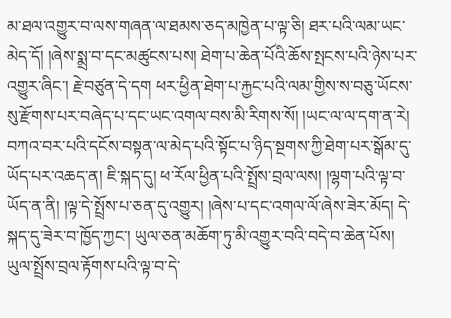མ་ཐལ་འགྱུར་བ་ལས་གཞན་ལ་ཐམས་ཅད་མཁྱེན་པ་ལྟ་ཅི། ཐར་པའི་ལམ་ཡང་མེད་དོ། །ཞེས་སྨྲ་བ་དང་མཚུངས་པས། ཐེག་པ་ཆེན་པོའི་ཆོས་སྤངས་པའི་ཉེས་པར་འགྱུར་ཞིང་། རྗེ་བཙུན་དེ་དག ཕར་ཕྱིན་ཐེག་པ་རྐྱང་པའི་ལམ་གྱིས་ས་བཅུ་ཡོངས་སུ་རྫོགས་པར་བཞེད་པ་དང་ཡང་འགལ་བས་མི་རིགས་སོ། །ཡང་ལ་ལ་དག་ན་རེ། བཀའ་བར་པའི་དངོས་བསྟན་ལ་མེད་པའི་སྟོང་པ་ཉིད་སྔགས་ཀྱི་ཐེག་པར་སྒོམ་དུ་ཡོད་པར་འཆད་ན། ཇི་སྐད་དུ། ཕ་རོལ་ཕྱིན་པའི་སྤྲོས་བྲལ་ལས། །ལྷག་པའི་ལྟ་བ་ཡོད་ན་ནི། །ལྟ་དེ་སྤྲོས་པ་ཅན་དུ་འགྱུར། །ཞེས་པ་དང་འགལ་ལོ་ཞེས་ཟེར་མོད། དེ་སྐད་དུ་ཟེར་བ་ཁྱོད་ཀྱང་། ཡུལ་ཅན་མཆོག་ཏུ་མི་འགྱུར་བའི་བདེ་བ་ཆེན་པོས། ཡུལ་སྤྲོས་བྲལ་རྟོགས་པའི་ལྟ་བ་དེ་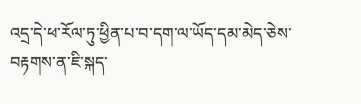འདྲ་དེ་ཕ་རོལ་ཏུ་ཕྱིན་པ་བ་དག་ལ་ཡོད་དམ་མེད་ཅེས་བརྟགས་ན་ཇི་སྐད་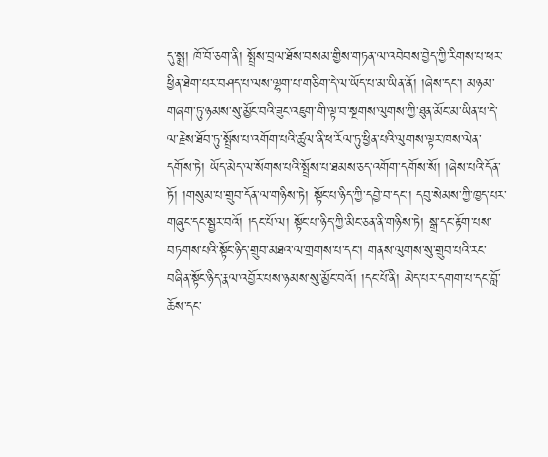དུ་སྨྲ། ཁོ་བོ་ཅག་ནི། སྤྲོས་བྲལ་ཐོས་བསམ་གྱིས་གཏན་ལ་འབེབས་བྱེད་ཀྱི་རིགས་པ་ཕར་ཕྱིན་ཐེག་པར་བཤད་པ་ལས་ལྷག་པ་གཅིག་དེ་ལ་ཡོད་པ་མ་ཡིན་ནོ། །ཞེས་དང་། མཉམ་གཞག་ཏུ་ཉམས་སུ་མྱོང་བའི་ཟུང་འཇུག་གི་ལྟ་བ་སྔགས་ལུགས་ཀྱི་ཐུན་མོང་མ་ཡིན་པ་དེ་ལ་རྗེས་ཐོབ་ཏུ་སྤྲོས་པ་འགོག་པའི་ཚུལ་ནི་ཕ་རོལ་ཏུ་ཕྱིན་པའི་ལུགས་ལྟར་ཁས་ལེན་དགོས་ཏེ། ཡོད་མེད་ལ་སོགས་པའི་སྤྲོས་པ་ཐམས་ཅད་འགོག་དགོས་སོ། །ཞེས་པའི་དོན་ཏོ། །གསུམ་པ་གྲུབ་དོན་ལ་གཉིས་ཏེ། སྟོང་པ་ཉིད་ཀྱི་དབྱེ་བ་དང་། དབུ་སེམས་ཀྱི་ཁྱད་པར་གཞུང་དང་སྦྱར་བའོ། །དང་པོ་ལ། སྟོང་པ་ཉིད་ཀྱི་མིང་ཅན་ནི་གཉིས་ཏེ། སྒྲ་དང་རྟོག་པས་བཏགས་པའི་སྟོང་ཉིད་གྲུབ་མཐའ་ལ་གྲགས་པ་དང་། གནས་ལུགས་སུ་གྲུབ་པའི་རང་བཞིན་སྟོང་ཉིད་རྣལ་འབྱོར་པས་ཉམས་སུ་མྱོང་བའོ། །དང་པོ་ནི། མེད་པར་དགག་པ་དང་བློ་ཆོས་དང་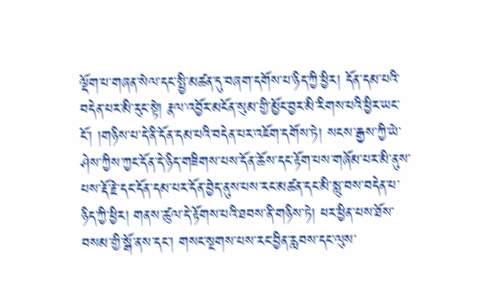ལྡོག་པ་གཞན་སེལ་དང་སྤྱི་མཚན་དུ་བཞག་དགོས་པ་ཉིད་ཀྱི་ཕྱིར། དོན་དམ་པའི་བདེན་པར་མི་རུང་སྟེ། རྣལ་འབྱོར་མངོན་སུམ་གྱི་མྱོང་བྱར་མི་རིགས་པའི་ཕྱིར་ཡང་ངོ་། །གཉིས་པ་དེ་ནི་དོན་དམ་པའི་བདེན་པར་འཇོག་དགོས་ཏེ། སངས་རྒྱས་ཀྱི་ཡེ་ཤེས་ཀྱིས་ཀྱང་དོན་དེ་ཉིད་གཟིགས་པས་དོན་ཆོས་དང་རྟོག་པས་གཞོམ་པར་མི་ནུས་པས་རྡོ་རྗེ་དང་དོན་དམ་པར་དོན་བྱེད་ནུས་པས་རང་མཚན་དང་མི་སླུ་བས་བདེན་པ་ཉིད་ཀྱི་ཕྱིར། གནས་ཚུལ་དེ་རྟོགས་པའི་ཐབས་ནི་གཉིས་ཏེ། ཕར་ཕྱིན་པས་ཐོས་བསམ་གྱི་སྒོ་ནས་དང་། གསང་སྔགས་པས་རང་བྱིན་རླབས་དང་ལུས་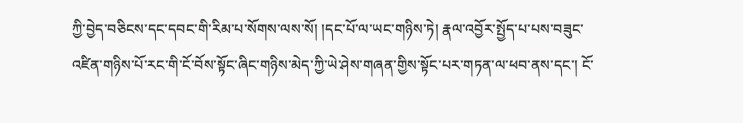ཀྱི་བྱེད་བཅིངས་དང་དབང་གི་རིམ་པ་སོགས་ལས་སོ། །དང་པོ་ལ་ཡང་གཉིས་ཏེ། རྣལ་འབྱོར་སྤྱོད་པ་པས་བཟུང་འཛིན་གཉིས་པོ་རང་གི་ངོ་བོས་སྟོང་ཞིང་གཉིས་མེད་ཀྱི་ཡེ་ཤེས་གཞན་གྱིས་སྟོང་པར་གཏན་ལ་ཕབ་ནས་དང་། ངོ་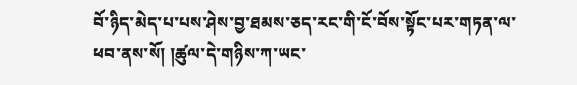བོ་ཉིད་མེད་པ་པས་ཤེས་བྱ་ཐམས་ཅད་རང་གི་ངོ་བོས་སྟོང་པར་གཏན་ལ་ཕབ་ནས་སོ། །ཚུལ་དེ་གཉིས་ཀ་ཡང་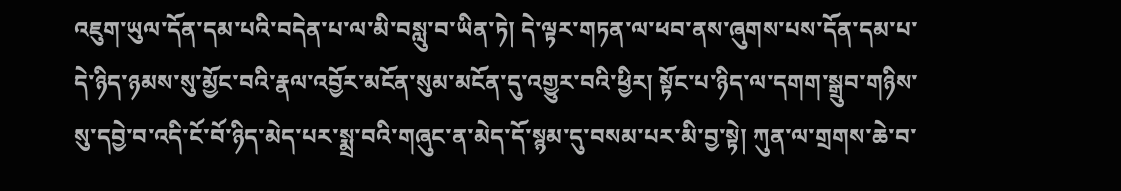འཇུག་ཡུལ་དོན་དམ་པའི་བདེན་པ་ལ་མི་བསླུ་བ་ཡིན་ཏེ། དེ་ལྟར་གཏན་ལ་ཕབ་ནས་ཞུགས་པས་དོན་དམ་པ་དེ་ཉིད་ཉམས་སུ་མྱོང་བའི་རྣལ་འབྱོར་མངོན་སུམ་མངོན་དུ་འགྱུར་བའི་ཕྱིར། སྟོང་པ་ཉིད་ལ་དགག་སྒྲུབ་གཉིས་སུ་དབྱེ་བ་འདི་ངོ་བོ་ཉིད་མེད་པར་སྨྲ་བའི་གཞུང་ན་མེད་དོ་སྙམ་དུ་བསམ་པར་མི་བྱ་སྟེ། ཀུན་ལ་གྲགས་ཆེ་བ་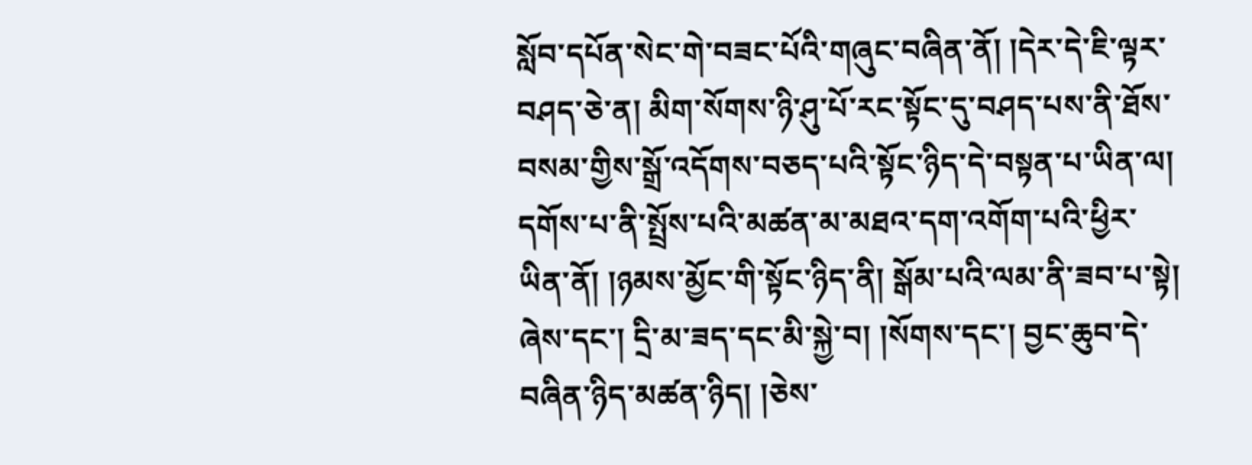སློབ་དཔོན་སེང་གེ་བཟང་པོའི་གཞུང་བཞིན་ནོ། །དེར་དེ་ཇི་ལྟར་བཤད་ཅེ་ན། མིག་སོགས་ཉི་ཤུ་པོ་རང་སྟོང་དུ་བཤད་པས་ནི་ཐོས་བསམ་གྱིས་སྒྲོ་འདོགས་བཅད་པའི་སྟོང་ཉིད་དེ་བསྟན་པ་ཡིན་ལ། དགོས་པ་ནི་སྤྲོས་པའི་མཚན་མ་མཐའ་དག་འགོག་པའི་ཕྱིར་ཡིན་ནོ། །ཉམས་མྱོང་གི་སྟོང་ཉིད་ནི། སྒོམ་པའི་ལམ་ནི་ཟབ་པ་སྟེ། ཞེས་དང་། དྲི་མ་ཟད་དང་མི་སྐྱེ་བ། །སོགས་དང་། བྱང་ཆུབ་དེ་བཞིན་ཉིད་མཚན་ཉིད། །ཅེས་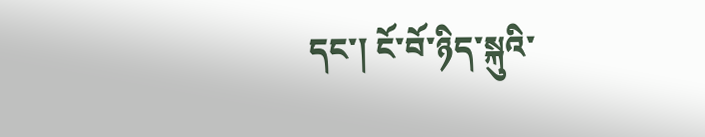དང་། ངོ་བོ་ཉིད་སྐུའི་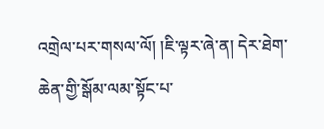འགྲེལ་པར་གསལ་ལོ། །ཇི་ལྟར་ཞེ་ན། དེར་ཐེག་ཆེན་གྱི་སྒོམ་ལམ་སྟོང་པ་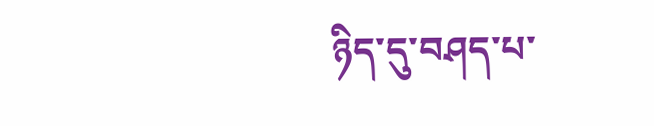ཉིད་དུ་བཤད་པ་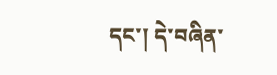དང་། དེ་བཞིན་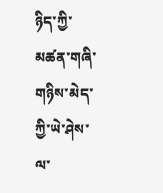ཉིད་ཀྱི་མཚན་གཞི་གཉིས་མེད་ཀྱི་ཡེ་ཤེས་ལ་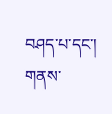བཤད་པ་དང་། གནས་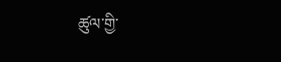ཚུལ་གྱི་